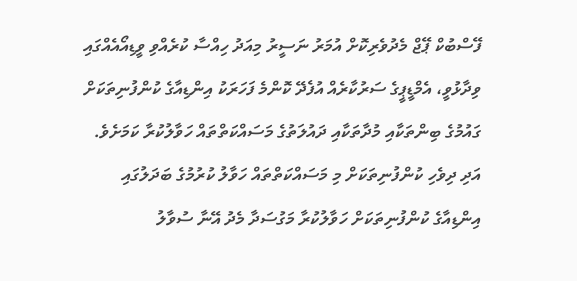ފޭސްބުކް ޕޭޖް މެދުވެރިކޮށް އުމަރު ނަސީރު މިއަދު ހިއްސާ ކުރެއްވި ވީޑިއޯއެއްގައި ވިދާޅުވީ، އެމްޑީޕީގެ ސަރުކާރެއް އުފެދޭ ކޮންމެ ފަހަރަކު އިންޑިއާގެ ކުންފުނިތަކަށް ގައުމުގެ ބިންތަކާއި މުދާތަކާއި ދައުލަތުގެ މަސައްކަތްތައް ހަވާލުކުރާ ކަމަށެވެ. އަދި ދިވެހި ކުންފުނިތަކަށް މި މަސައްކަތްތައް ހަވާލު ކުރުމުގެ ބަދަލުގައި އިންޑިއާގެ ކުންފުނިތަކަށް ހަވާލުކުރާ މަގުސަދާ މެދު އޭނާ ސުވާލު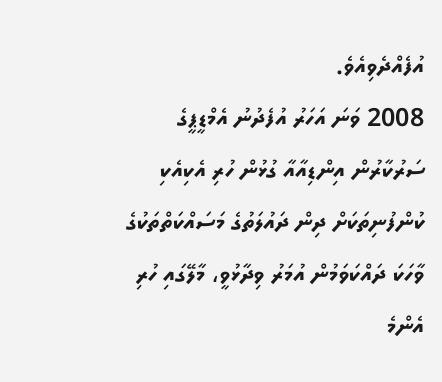އުފެއްދެވިއެވެ.
2008 ވަނަ އަހަރު އުފެދުނު އެމްޑީޕީގެ ސަރުކާރުން އިންޑިއާއާ ގުޅުން ހުރި އެކިއެކި ކުންފުނިތަކަށް ދިން ދައުލަތުގެ މަސައްކަތްތަކުގެ ވާހަކަ ދައްކަވަމުން އުމަރު ވިދާޅުވީ، މާލޭގައި ހުރި އެންމެ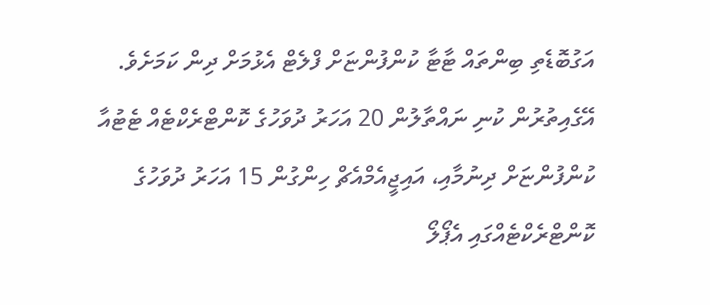އަގުބޮޑެތި ބިންތައް ޓާޓާ ކުންފުންޏަށް ފްލެޓް އެޅުމަށް ދިން ކަމަށެވެ. އޭގެއިތުރުން ކުނި ނައްތާލުން 20 އަހަރު ދުވަހުގެ ކޮންޓްރެކްޓެއް ޓެޓުއާ ކުންފުންޏަށް ދިނުމާއި، އައިޖީއެމްއެޗް ހިންގުން 15 އަހަރު ދުވަހުގެ ކޮންޓްރެކްޓެއްގައި އެޕޯލޯ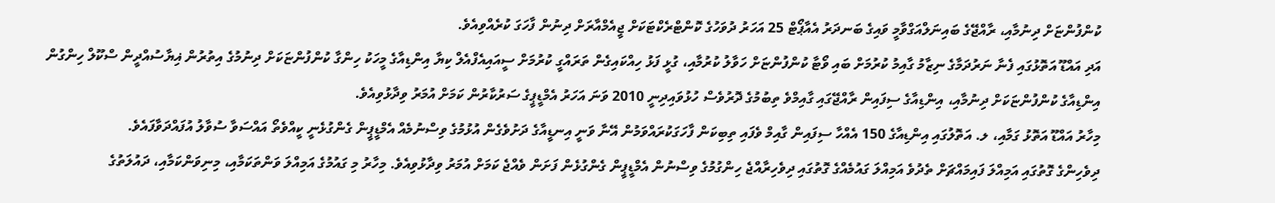ކުންފުންޏަށް ދިނުމާއި، ރާއްޖޭގެ ބައިނަލްއަގްވާމީ ވައިގެ ބަނދަރު އެއާޕޯޓް 25 އަހަރު ދުވަހުގެ ކޮންޓްރެކްޓަކަށް ޖީއެމްއާރަށް ދިނުން ފާހަގަ ކުރެއްވިއެވެ.
އަދި އައްޑޫ އަތޮޅުގައި ފެނާ ނަރުދަމާގެ ނިޒާމު ގާއިމު ކުރުމަށް ބައި ވޯޓާ ކުންފުންޏަށް ހަވާލު ކުރުމާއި، ގުޅީ ފަޅު ހިއްކައިގެން ތަރައްގީ ކުރުމަށް ސީއައިއެފްއެލް ކިޔާ އިންޑިއާގެ މީހަކު ހިންގާ ކުންފުންޏަކަށް ދިނުމުގެ އިތުރުން ޣިޔާސުއްދީން ސްކޫލް ހިންގުން އިންޑިއާގެ ކުންފުންޏަކަށް ދިނުމާއި، އިންޑިއާގެ ސިފައިން ރާއްޖޭގައި ގާއިމްވެ ތިބުމުގެ ދޮރުވެސް ހުޅުވައިދިނީ 2010 ވަނަ އަހަރު އެމްޑީޕީގެ ސަރުކާރުން ކަމަށް އުމަރު ވިދާޅުވިއެވެ.
މިހާރު އައްޑޫ އަތޮޅު ގަމާއި، ލ. އަތޮލުގައި އިންޑިއާގެ 150 އެއްހާ ސިފައިން ގާއިމް ވެފައި ތިބިކަން ފާހަގަކުރައްވަމުން އޭނާ ވަނީ އިނޑީއާގެ ދަށުވެގެން އުޅުމުގެ ވިސްނުމެއް އެމްޑީޕީން ގެންގުޅެނީ ކީއްވެތޯ އައްސަވާ ސުވާލު އުފައްދަވާފައެވެ.
ދިވެހިންގެ ގޮތުގައި އަމިއްލަ ފައިމައްޗަށް ތެދުވެ އަމިއްލަ ގައުމެއްގެ ގޮތުގައި ދިވެހިރާއްޖެ ހިންގުމުގެ ވިސްނުން އެމްޑީޕީން ގެންގުޅެން ފަށަން ވެއްޖެ ކަމަށް އުމަރު ވިދާޅުވިއެވެ. މިހާރު މި ގައުމުގެ އަމިއްލަ ވަންތަކަމާއި، މިނިވަންކަމާއި، ދައުލަތުގެ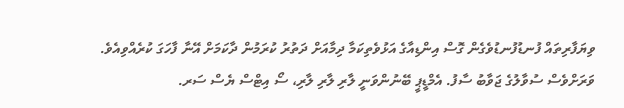ވިޔަފާރިތައް ފުނޑުފުނޑުވެގެން ގޮސް އިންޑިއާގެ އަޅުވެތިކަމާ ދިމާއަށް ދަތުރު ކުރަމުން ދާކަމަށް އޭނާ ފާހަގަ ކުރެއްވިއެވެ.
ވަރަށްވެސް ސުވާލުގެ ޖަވާބު ސާފު. އެމްޑީޕީ ބޭނުންވަނީ ލާރި ލާރި ލާރި، ސޯ އިޓްސް ޔެސް ސަރ.